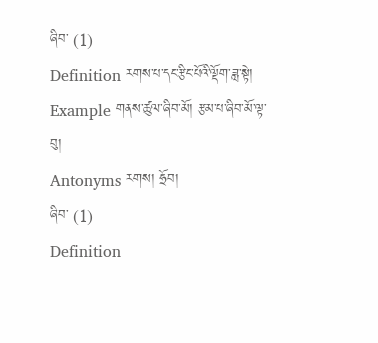ཞིབ་ (1)
Definition རགས་པ་དང་རྩིང་པོའི་ལྡོག་ཟླ་སྟེ།
Example གནས་ཚུལ་ཞིབ་མོ། རྩམ་པ་ཞིབ་མོ་ལྟ་བུ།
Antonyms རགས། ཧྲོབ།
ཞིབ་ (1)
Definition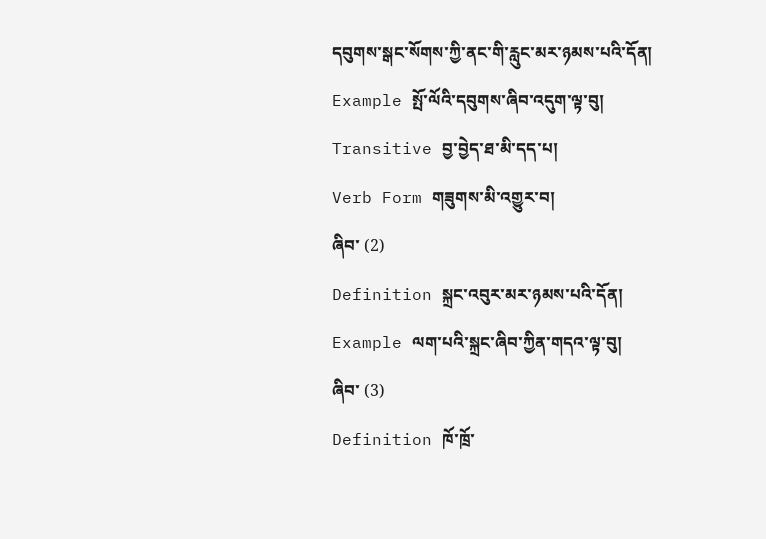དབུགས་སྒང་སོགས་ཀྱི་ནང་གི་རླུང་མར་ཉམས་པའི་དོན།
Example སྤོ་ལོའི་དབུགས་ཞིབ་འདུག་ལྟ་བུ།
Transitive བྱ་བྱེད་ཐ་མི་དད་པ།
Verb Form གཟུགས་མི་འགྱུར་བ།
ཞིབ་ (2)
Definition སྐྲང་འབུར་མར་ཉམས་པའི་དོན།
Example ལག་པའི་སྐྲང་ཞིབ་ཀྱིན་གདའ་ལྟ་བུ།
ཞིབ་ (3)
Definition ཁོ་ཁྲོ་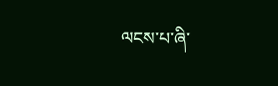ལངས་པ་ཞི་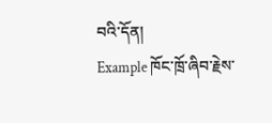བའི་དོན།
Example ཁོང་ཁྲོ་ཞིབ་རྗེས་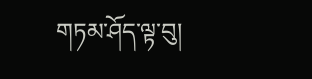གཏམ་ཤོད་ལྟ་བུ།